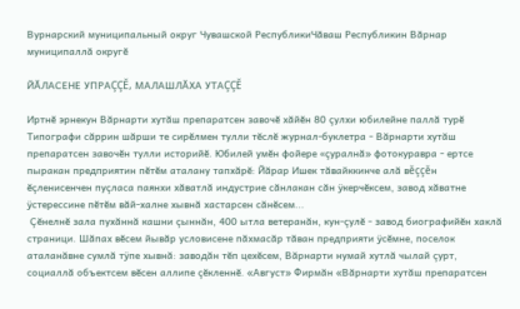Вурнарский муниципальный округ Чувашской РеспубликиЧӑваш Республикин Вӑрнар муниципаллӑ округӗ

ЙĂЛАСЕНЕ УПРАÇÇĔ, МАЛАШЛĂХА УТАÇÇĔ

Иртнĕ эрнекун Вăрнарти хутăш препаратсен завочĕ хăйĕн 80 çулхи юбилейне паллă турĕ
Типографи сăррин шăрши те сирĕлмен тулли тĕслĕ журнал-буклетра - Вăрнарти хутăш препаратсен завочĕн тулли историйĕ. Юбилей умĕн фойере «çуралнă» фотокуравра - ертсе пыракан предприятин пĕтĕм аталану тапхăрĕ: Йăрар Ишек тăвайккинче алă вĕççĕн ĕçленисенчен пуçласа паянхи хăватлă индустрие сăнлакан сăн ÿкерчĕксем, завод хăватне ÿстерессине пĕтĕм вăй-халне хывнă хастарсен сăнĕсем...
 Çĕнелнĕ зала пухăннă кашни çыннăн, 400 ытла ветеранăн, кун-çулĕ - завод биографийĕн хаклă страници. Шăпах вĕсем йывăр условисене пăхмасăр тăван предприяти ÿсĕмне, поселок аталанăвне сумлă тÿпе хывнă: заводăн тĕп цехĕсем, Вăрнарти нумай хутлă чылай çурт, социаллă объектсем вĕсен аллипе çĕкленнĕ. «Август» Фирмăн «Вăрнарти хутăш препаратсен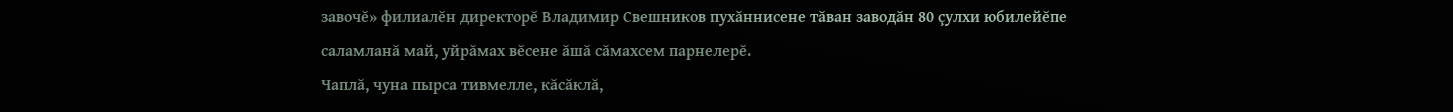завочĕ» филиалĕн директорĕ Владимир Свешников пухăннисене тăван заводăн 80 çулхи юбилейĕпе саламланă май, уйрăмах вĕсене ăшă сăмахсем парнелерĕ.
Чаплă, чуна пырса тивмелле, кăсăклă,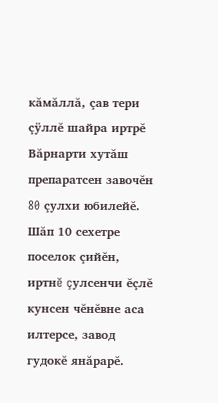кăмăллă, çав тери çÿллĕ шайра иртрĕ Вăрнарти хутăш препаратсен завочĕн 80 çулхи юбилейĕ. Шăп 10 сехетре поселок çийĕн, иртнĕ çулсенчи ĕçлĕ кунсен чĕнĕвне аса илтерсе, завод гудокĕ янăрарĕ.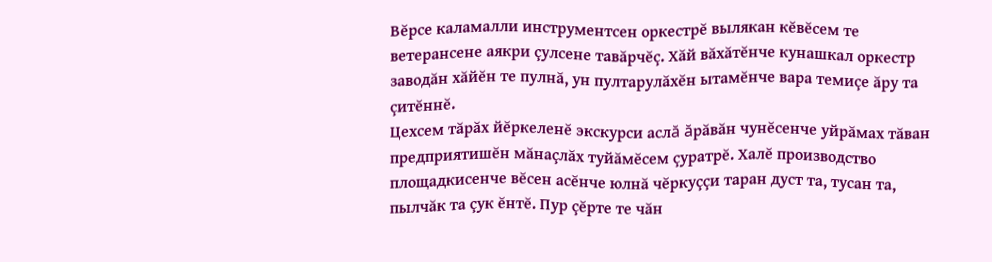Вĕрсе каламалли инструментсен оркестрĕ вылякан кĕвĕсем те ветерансене аякри çулсене тавăрчĕç. Хăй вăхăтĕнче кунашкал оркестр заводăн хăйĕн те пулнă, ун пултарулăхĕн ытамĕнче вара темиçе ăру та çитĕннĕ.
Цехсем тăрăх йĕркеленĕ экскурси аслă ăрăвăн чунĕсенче уйрăмах тăван предприятишĕн мăнаçлăх туйăмĕсем çуратрĕ. Халĕ производство площадкисенче вĕсен асĕнче юлнă чĕркуççи таран дуст та, тусан та, пылчăк та çук ĕнтĕ. Пур çĕрте те чăн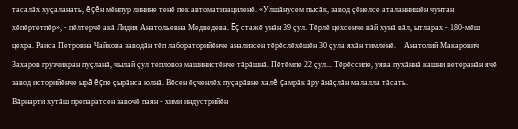тасалăх хуçаланать, ĕçĕн мĕнпур линине тенĕ пек автоматизациленĕ. «Улшăнусем пысăк, завод çĕнелсе аталаннишĕн чунтан хĕпĕртетпĕр», - пĕлтерчĕ акă Лидия Анатольевна Медведева. Ĕç стажĕ унăн 39 çул. Тĕрлĕ цехсенче вăй хунă вăл, ытларах - 180-мĕш цехра. Раиса Петровна Чайкова заводăн тĕп лабораторийĕнче анализсен тĕрĕслĕхĕшĕн 30 çула яхăн тимленĕ.    Анатолий Макарович Захаров грузчикран пуçланă, чылай çул тепловоз машинистĕнче тăрăшнă. Пĕтĕмпе 22 çул... Тĕрĕссипе, уява пухăннă кашни ветеранăн ячĕ завод историйĕнче ырă ĕçпе çырăнса юлнă. Вĕсен ĕçченлĕх пуçарăвне халĕ çамрăк ăру ăнăçлăн малалла тăсать.
Вăрнарти хутăш препаратсен завочĕ паян - хими индустрийĕн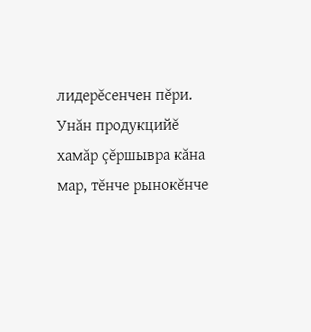лидерĕсенчен пĕри. Унăн продукцийĕ хамăр çĕршывра кăна мар, тĕнче рынокĕнче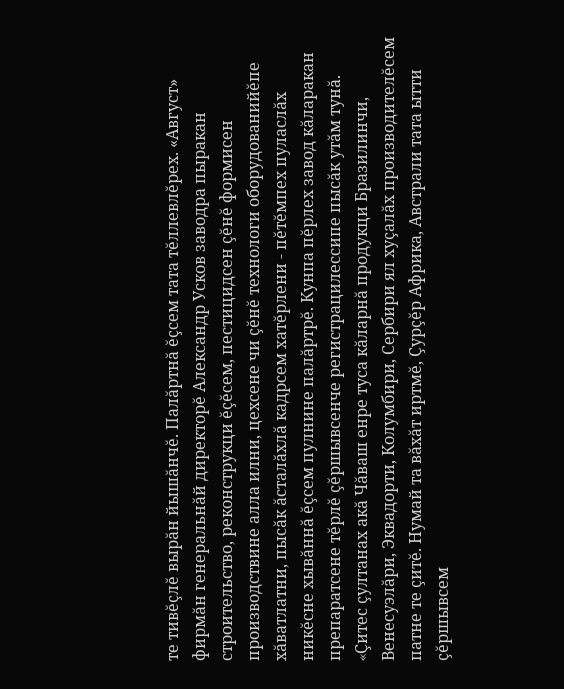те тивĕçлĕ вырăн йышăнчĕ. Палăртнă ĕçсем тата тĕллевлĕрех. «Август» фирмăн генеральнăй директорĕ Александр Усков заводра пыракан строительство, реконструкци ĕçĕсем, пестицидсен çĕнĕ формисен производствине алла илни, цехсене чи çĕнĕ технологи оборудованийĕпе хăватлатни, пысăк ăсталăхлă кадрсем хатĕрлени - пĕтĕмпех пуласлăх никĕсне хывăннă ĕçсем пулнине палăртрĕ. Кунпа пĕрлех завод кăларакан препаратсене тĕрлĕ çĕршывсенче регистрацилессипе пысăк утăм тунă. «Çитес çултанах акă Чăваш енре туса кăларнă продукци Бразилинчи, Венесуэлăри, Эквадорти, Колумбири, Сербири ял хуçалăх производителĕсем патне те çитĕ. Нумай та вăхăт иртмĕ, Çурçĕр Африка, Австрали тата ытти çĕршывсем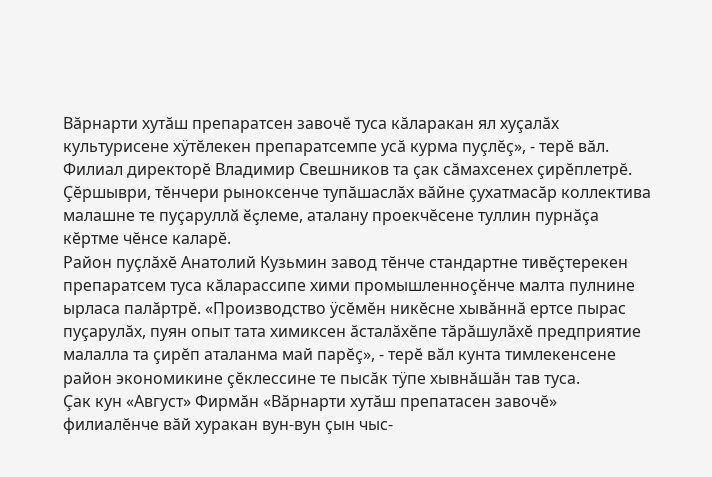Вăрнарти хутăш препаратсен завочĕ туса кăларакан ял хуçалăх культурисене хÿтĕлекен препаратсемпе усă курма пуçлĕç», - терĕ вăл.
Филиал директорĕ Владимир Свешников та çак сăмахсенех çирĕплетрĕ. Çĕршыври, тĕнчери рыноксенче тупăшаслăх вăйне çухатмасăр коллектива малашне те пуçаруллă ĕçлеме, аталану проекчĕсене туллин пурнăçа кĕртме чĕнсе каларĕ.
Район пуçлăхĕ Анатолий Кузьмин завод тĕнче стандартне тивĕçтерекен препаратсем туса кăларассипе хими промышленноçĕнче малта пулнине ырласа палăртрĕ. «Производство ÿсĕмĕн никĕсне хывăннă ертсе пырас пуçарулăх, пуян опыт тата химиксен ăсталăхĕпе тăрăшулăхĕ предприятие малалла та çирĕп аталанма май парĕç», - терĕ вăл кунта тимлекенсене район экономикине çĕклессине те пысăк тÿпе хывнăшăн тав туса.
Çак кун «Август» Фирмăн «Вăрнарти хутăш препатасен завочĕ» филиалĕнче вăй хуракан вун-вун çын чыс-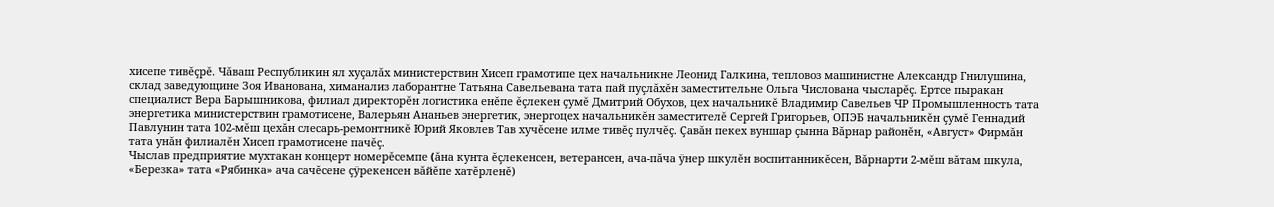хисепе тивĕçрĕ. Чăваш Республикин ял хуçалăх министерствин Хисеп грамотипе цех начальникне Леонид Галкина, тепловоз машинистне Александр Гнилушина, склад заведующине Зоя Иванована, химанализ лаборантне Татьяна Савельевана тата пай пуçлăхĕн заместительне Ольга Числована чысларĕç. Ертсе пыракан специалист Вера Барышникова, филиал директорĕн логистика енĕпе ĕçлекен çумĕ Дмитрий Обухов, цех начальникĕ Владимир Савельев ЧР Промышленность тата энергетика министерствин грамотисене, Валерьян Ананьев энергетик, энергоцех начальникĕн заместителĕ Сергей Григорьев, ОПЭБ начальникĕн çумĕ Геннадий Павлунин тата 102-мĕш цехăн слесарь-ремонтникĕ Юрий Яковлев Тав хучĕсене илме тивĕç пулчĕç. Çавăн пекех вуншар çынна Вăрнар районĕн, «Август» Фирмăн тата унăн филиалĕн Хисеп грамотисене пачĕç.
Чыслав предприятие мухтакан концерт номерĕсемпе (ăна кунта ĕçлекенсен, ветерансен, ача-пăча ÿнер шкулĕн воспитанникĕсен, Вăрнарти 2-мĕш вăтам шкула, «Березка» тата «Рябинка» ача сачĕсене çÿрекенсен вăйĕпе хатĕрленĕ)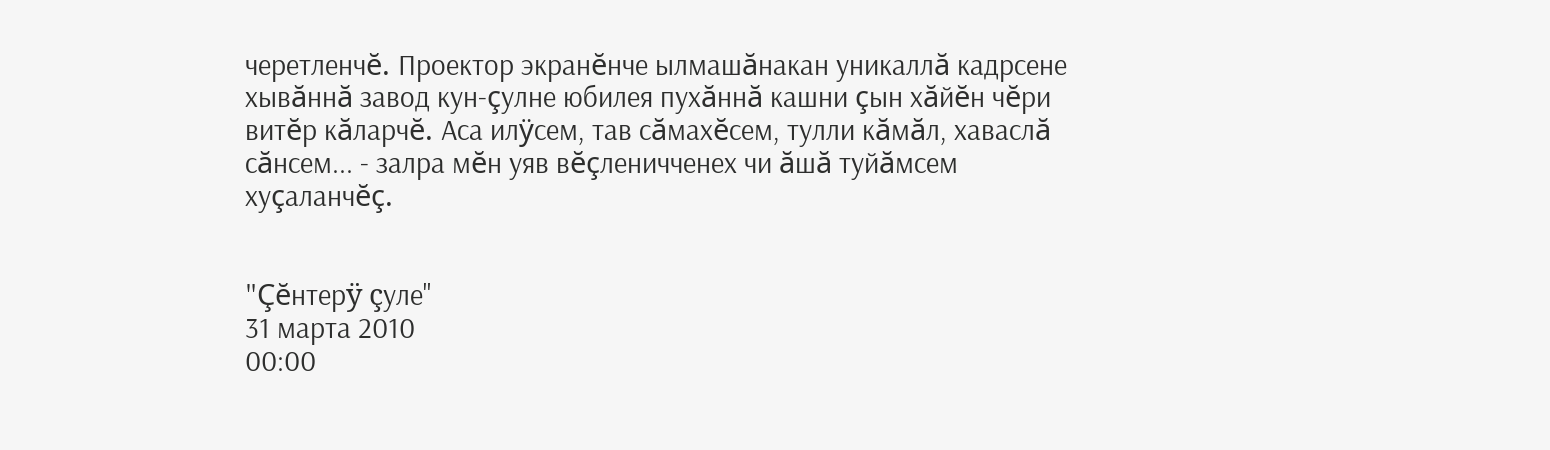черетленчĕ. Проектор экранĕнче ылмашăнакан уникаллă кадрсене хывăннă завод кун-çулне юбилея пухăннă кашни çын хăйĕн чĕри витĕр кăларчĕ. Аса илÿсем, тав сăмахĕсем, тулли кăмăл, хаваслă сăнсем... - залра мĕн уяв вĕçленичченех чи ăшă туйăмсем хуçаланчĕç.


"Çĕнтерÿ çуле"
31 марта 2010
00:00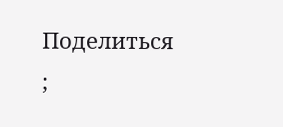Поделиться
;